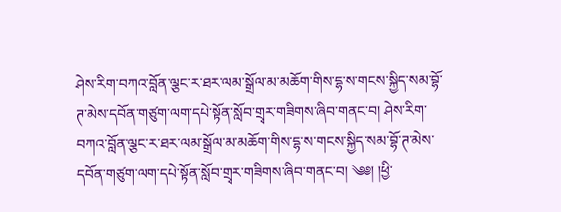ཤེས་རིག་བཀའ་བློན་ལྕང་ར་ཐར་ལམ་སྒྲོལ་མ་མཆོག་གིས་དྷ་ས་གངས་སྐྱིད་སམ་བྷོ་ཊ་མེས་དབོན་གཙུག་ལག་དཔེ་སྟོན་སློབ་གྲྭར་གཟིགས་ཞིབ་གནང་བ། ཤེས་རིག་བཀའ་བློན་ལྕང་ར་ཐར་ལམ་སྒྲོལ་མ་མཆོག་གིས་དྷ་ས་གངས་སྐྱིད་སམ་བྷོ་ཊ་མེས་དབོན་གཙུག་ལག་དཔེ་སྟོན་སློབ་གྲྭར་གཟིགས་ཞིབ་གནང་བ། ༄༅། །ཕྱི་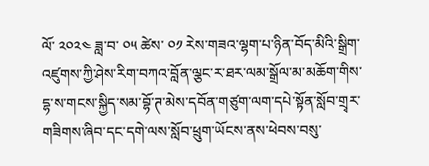ལོ་ ༢༠༢༤ ཟླ་བ་ ༠༥ ཚེས་ ༠༡ རེས་གཟའ་ལྷག་པ་ཉིན་བོད་མིའི་སྒྲིག་འཛུགས་ཀྱི་ཤེས་རིག་བཀའ་བློན་ལྕང་ར་ཐར་ལམ་སྒྲོལ་མ་མཆོག་གིས་དྷ་ས་གངས་སྐྱིད་སམ་བྷོ་ཊ་མེས་དབོན་གཙུག་ལག་དཔེ་སྟོན་སློབ་གྲྭར་གཟིགས་ཞིབ་དང་དགེ་ལས་སློབ་ཕྲུག་ཡོངས་ནས་ཕེབས་བསུ་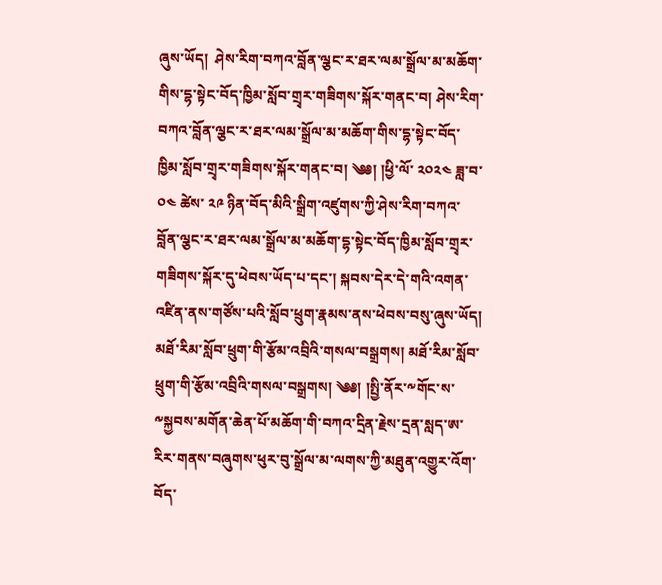ཞུས་ཡོད།  ཤེས་རིག་བཀའ་བློན་ལྕང་ར་ཐར་ལམ་སྒྲོལ་མ་མཆོག་གིས་དྷ་སྟེང་བོད་ཁྱིམ་སློབ་གྲྭར་གཟིགས་སྐོར་གནང་བ། ཤེས་རིག་བཀའ་བློན་ལྕང་ར་ཐར་ལམ་སྒྲོལ་མ་མཆོག་གིས་དྷ་སྟེང་བོད་ཁྱིམ་སློབ་གྲྭར་གཟིགས་སྐོར་གནང་བ། ༄༅། །ཕྱི་ལོ་ ༢༠༢༤ ཟླ་བ་ ༠༤ ཚེས་ ༢༩ ཉིན་བོད་མིའི་སྒྲིག་འཛུགས་ཀྱི་ཤེས་རིག་བཀའ་བློན་ལྕང་ར་ཐར་ལམ་སྒྲོལ་མ་མཆོག་དྷ་སྟེང་བོད་ཁྱིམ་སློབ་གྲྭར་གཟིགས་སྐོར་དུ་ཕེབས་ཡོད་པ་དང་། སྐབས་དེར་དེ་གའི་འགན་འཛིན་ནས་གཙོས་པའི་སློབ་ཕྲུག་རྣམས་ནས་ཕེབས་བསུ་ཞུས་ཡོད། མཐོ་རིམ་སློབ་ཕྲུག་གི་རྩོམ་འབྲིའི་གསལ་བསྒྲགས། མཐོ་རིམ་སློབ་ཕྲུག་གི་རྩོམ་འབྲིའི་གསལ་བསྒྲགས། ༄༅། །སྤྱི་ནོར་༸གོང་ས་༸སྐྱབས་མགོན་ཆེན་པོ་མཆོག་གི་བཀའ་དྲིན་རྗེས་དྲན་སླད་ཨ་རིར་གནས་བཞུགས་ཕུར་བུ་སྒྲོལ་མ་ལགས་ཀྱི་མཐུན་འགྱུར་འོག་བོད་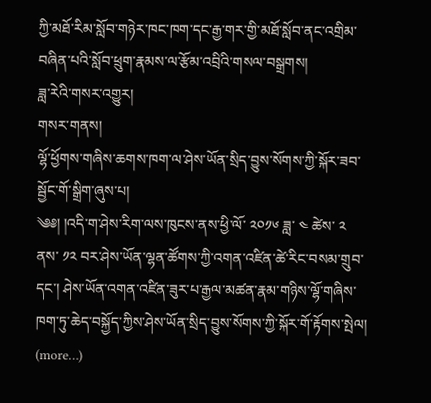ཀྱི་མཐོ་རིམ་སློབ་གཉེར་ཁང་ཁག་དང་རྒྱ་གར་གྱི་མཐོ་སློབ་ནང་འགྲིམ་བཞིན་པའི་སློབ་ཕྲུག་རྣམས་ལ་རྩོམ་འབྲིའི་གསལ་བསྒྲགས།
ཟླ་རེའི་གསར་འགྱུར།
གསར་གནས།
ལྷོ་ཕྱོགས་གཞིས་ཆགས་ཁག་ལ་ཤེས་ཡོན་སྲིད་བྱུས་སོགས་ཀྱི་སྐོར་ཟབ་སྦྱོང་གོ་སྒྲིག་ཞུས་པ།
༄༅། །འདི་ག་ཤེས་རིག་ལས་ཁུངས་ནས་ཕྱི་ལོ་ ༢༠༡༦ ཟླ་ ༤ ཚེས་ ༢ ནས་ ༡༢ བར་ཤེས་ཡོན་ལྷན་ཚོགས་ཀྱི་འགན་འཛིན་ཚེ་རིང་བསམ་གྲུབ་དང་། ཤེས་ཡོན་འགན་འཛིན་ཟུར་པ་རྒྱལ་མཚན་རྣམ་གཉིས་ལྷོ་གཞིས་ཁག་ཏུ་ཆེད་བསྐྱོད་ཀྱིས་ཤེས་ཡོན་སྲིད་བྱུས་སོགས་ཀྱི་སྐོར་གོ་རྟོགས་སྤེལ། (more…)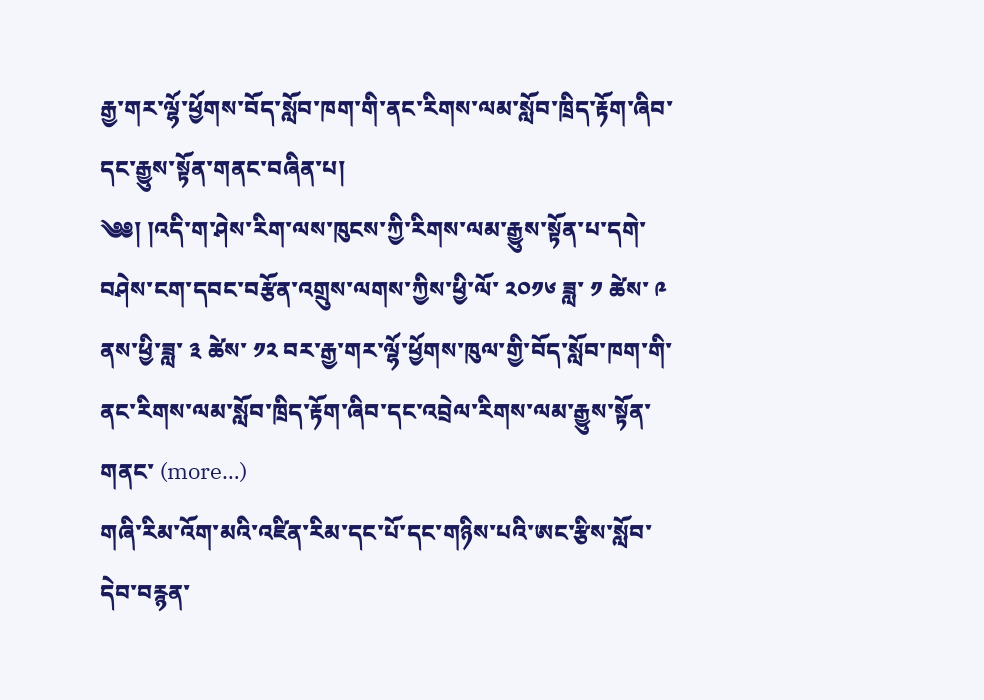རྒྱ་གར་ལྷོ་ཕྱོགས་བོད་སློབ་ཁག་གི་ནང་རིགས་ལམ་སློབ་ཁྲིད་རྟོག་ཞིབ་དང་རྒྱུས་སྟོན་གནང་བཞིན་པ།
༄༅། །འདི་ག་ཤེས་རིག་ལས་ཁུངས་ཀྱི་རིགས་ལམ་རྒྱུས་སྟོན་པ་དགེ་བཤེས་ངག་དབང་བརྩོན་འགྲུས་ལགས་ཀྱིས་ཕྱི་ལོ་ ༢༠༡༦ ཟླ་ ༡ ཚེས་ ༩ ནས་ཕྱི་ཟླ་ ༣ ཚེས་ ༡༢ བར་རྒྱ་གར་ལྷོ་ཕྱོགས་ཁུལ་གྱི་བོད་སློབ་ཁག་གི་ནང་རིགས་ལམ་སློབ་ཁྲིད་རྟོག་ཞིབ་དང་འབྲེལ་རིགས་ལམ་རྒྱུས་སྟོན་གནང་ (more…)
གཞི་རིམ་འོག་མའི་འཛིན་རིམ་དང་པོ་དང་གཉིས་པའི་ཨང་རྩིས་སློབ་དེབ་བརྙན་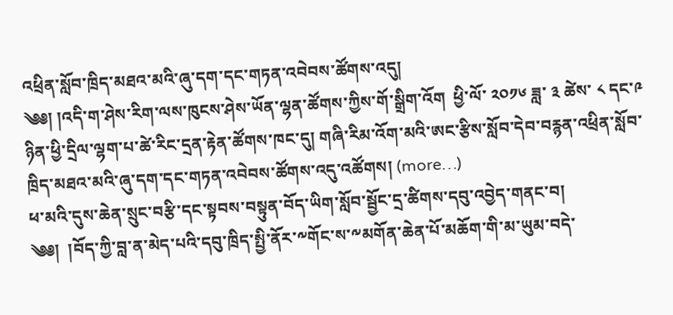འཕྲིན་སློབ་ཁྲིད་མཐའ་མའི་ཞུ་དག་དང་གཏན་འབེབས་ཚོགས་འདུ།
༄༅། །འདི་ག་ཤེས་རིག་ལས་ཁུངས་ཤེས་ཡོན་ལྷན་ཚོགས་ཀྱིས་གོ་སྒྲིག་འོག  ཕྱི་ལོ་ ༢༠༡༦ ཟླ་ ༣ ཚེས་ ༨ དང་༩ ཉིན་ཕྱི་དྲིལ་ལྷག་པ་ཚེ་རིང་དྲན་རྟེན་ཚོགས་ཁང་དུ། གཞི་རིམ་འོག་མའི་ཨང་རྩིས་སློབ་དེབ་བརྙན་འཕྲིན་སློབ་ཁྲིད་མཐའ་མའི་ཞུ་དག་དང་གཏན་འབེབས་ཚོགས་འདུ་འཚོགས། (more…)
ཕ་མའི་དུས་ཆེན་སྲུང་བརྩི་དང་སྟབས་བསྟུན་བོད་ཡིག་སློབ་སྦྱོང་དྲ་ཚིགས་དབུ་འབྱེད་གནང་བ།
༄༅།  །བོད་ཀྱི་བླ་ན་མེད་པའི་དབུ་ཁྲིད་སྤྱི་ནོར་༸གོང་ས་༸མགོན་ཆེན་པོ་མཆོག་གི་མ་ཡུམ་བདེ་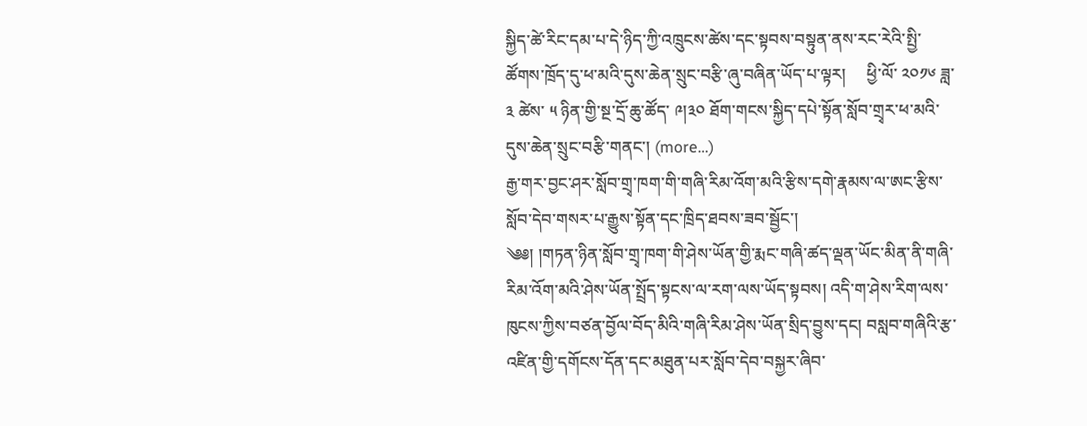སྐྱིད་ཚེ་རིང་དམ་པ་དེ་ཉིད་ཀྱི་འཁྲུངས་ཚེས་དང་སྟབས་བསྟུན་ནས་རང་རེའི་སྤྱི་ཚོགས་ཁྲོད་དུ་ཕ་མའི་དུས་ཆེན་སྲུང་བརྩི་ཞུ་བཞིན་ཡོད་པ་ལྟར།     ཕྱི་ལོ་ ༢༠༡༦ ཟླ་ ༣ ཚེས་ ༥ ཉིན་གྱི་སྔ་དྲོ་ཆུ་ཚོད་ ༩།༣༠ ཐོག་གངས་སྐྱིད་དཔེ་སྟོན་སློབ་གྲྭར་ཕ་མའི་དུས་ཆེན་སྲུང་བརྩི་གནང་། (more…)
རྒྱ་གར་བྱང་ཤར་སློབ་གྲྭ་ཁག་གི་གཞི་རིམ་འོག་མའི་རྩིས་དགེ་རྣམས་ལ་ཨང་རྩིས་སློབ་དེབ་གསར་པ་རྒྱུས་སྟོན་དང་ཁྲིད་ཐབས་ཟབ་སྦྱོང་།
༄༅། །གཏན་ཉིན་སློབ་གྲྭ་ཁག་གི་ཤེས་ཡོན་གྱི་རྨང་གཞི་ཚད་ལྡན་ཡོང་མིན་ནི་གཞི་རིམ་འོག་མའི་ཤེས་ཡོན་སྤྲོད་སྟངས་ལ་རག་ལས་ཡོད་སྟབས། འདི་ག་ཤེས་རིག་ལས་ཁུངས་ཀྱིས་བཙན་བྱོལ་བོད་མིའི་གཞི་རིམ་ཤེས་ཡོན་སྲིད་བྱུས་དང། བསླབ་གཞིའི་རྩ་འཛིན་གྱི་དགོངས་དོན་དང་མཐུན་པར་སློབ་དེབ་བསྐྱར་ཞིབ་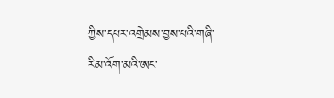ཀྱིས་དཔར་འགྲེམས་བྱས་པའི་གཞི་རིམ་འོག་མའི་ཨང་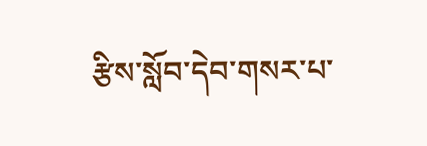རྩིས་སློབ་དེབ་གསར་པ་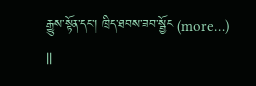རྒྱུས་སྟོན་དང་། ཁྲིད་ཐབས་ཟབ་སྦྱོང (more…)
||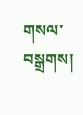གསལ་བསྒྲགས།